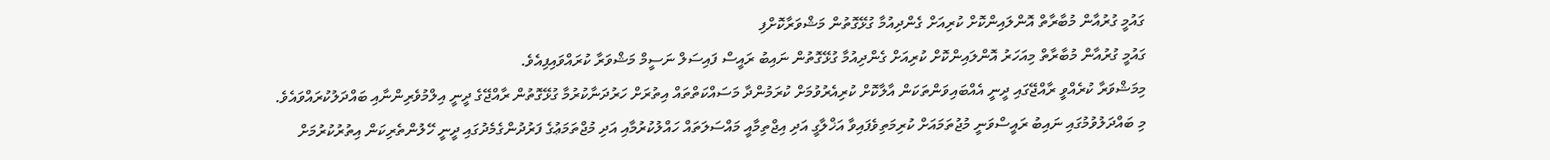ގައުމީ ގުރުއާން މުބާރާތް އޮންލައިންކޮށް ކުރިއަށް ގެންދިއުމާ ގުޅޭގޮތުން މަޝްވަރާކޮށްފި
ގައުމީ ގުރުއާން މުބާރާތް މިއަހަރު އޮންލައިންކޮށް ކުރިއަށް ގެންދިއުމާ ގުޅޭގޮތުން ނައިބު ރައީސް ފައިސަލް ނަސީމް މަޝްވަރާ ކުރައްވައިފިއެވެ.
މިމަޝްވަރާ ކުރެއްވީ ރާއްޖޭގައި ދީނީ އެއްބައިވަންތަކަން އާލާކޮށް ކުރިއެރުވުމަށް ކުރަމުންދާ މަސައްކަތްތައް އިތުރަށް ހަރުދަނާކުރުމާ ގުޅޭގޮތުން ރާއްޖޭގެ ދީނީ އިލްމުވެރިންނާއި ބައްދަލުކުރައްވައެވެ.
މި ބައްދަލުވުމުގައި ނައިބު ރައީސްވަނީ މުޖުތަމައަށް ކުރިމަތިވެފައިވާ އަޚްލާގީ އަދި އިޖްތިމާއީ މައްސަލަތައް ހައްލުކުރުމާއި އަދި މުޖްތަމަޢުގެ ފަރުދުންގެމެދުގައި ދީނީ ހޭލުންތެރިކަން އިތުރުކުރުމަށް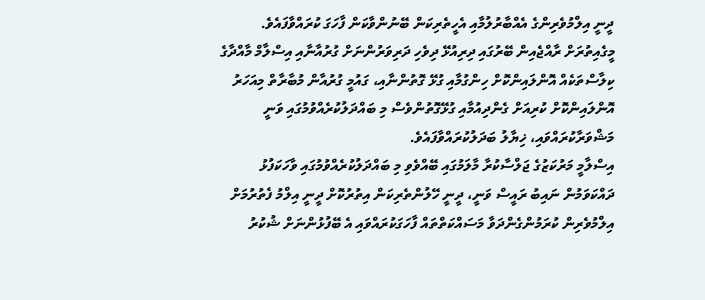ދީނީ އިލްމުވެރިންގެ އެއްބާރުލުމާއި އެހީތެރިކަން ބޭނުންވާކަން ފާހަގަ ކުރައްވާފައެވެ.
މީގެއިތުރަށް ރާއްޖެއިން ބޭރުގައި ދިރިއުޅޭ ދިވެހި ދަރިވަރުންނަށް ގުރުއާނާއި އިސްލާމް މާއްދާގެ ކިލާސްތަކެއް އޮންލައިންކޮށް ހިންގުމާއި ގުޅޭ ގޮތުންނާއި، ގައުމީ ގުރުއާން މުބާރާތް މިއަހަރު އޮންލައިންކޮށް ކުރިއަށް ގެންދިއުމާއި ގުޅޭގޮތުންވެސް މި ބައްދަލުކުރެއްވުމުގައި ވަނީ މަޝްވަރާކުރައްވައި، ޚިޔާލު ބަދަލުކުރައްވާފައެވެ.
އިސްލާމީ މަރުކަޒުގެ ޖަލްސާކުރާ މާލަމުގައި ބޭއްވެވި މި ބައްދަލުކުރެއްވުމުގައި ވާހަކަފުޅު ދައްކަވަމުން ނައިބު ރައީސް ވަނީ، ދީނީ ހޭލުންތެރިކަން އިތުރުކޮށް ދީނީ އިލްމު ފެތުރުމަށް އިލްމުވެރިން ކުރަމުންގެންދަވާ މަސައްކަތްތައް ފާހަގަކުރައްވައި އެ ބޭފުޅުންނަށް ޝުކުރު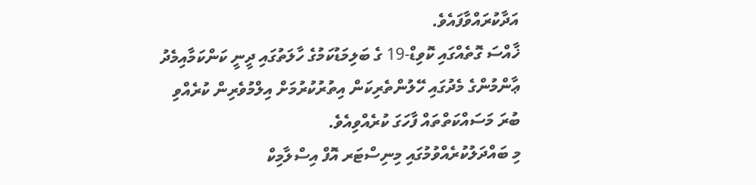އަދާކުރައްވާފައެވެ.
ޚާއްސަ ގޮތެއްގައި ކޮވިޑް-19 ގެ ބަލިމަޑުކަމުގެ ހާލަތުގައި ދީނީ ކަންކަމާއިމެދު ޢާންމުންގެ މެދުގައި ހޭލުންތެރިކަން އިތުރުކުރުމަށް އިލްމުވެރިން ކުރެއްވި ބުރަ މަސައްކަތްތައް ފާހަގަ ކުރެއްވިއެވެ.
މި ބައްދަލުކުރެއްވުމުގައި މިނިސްޓަރ އޮފް އިސްލާމިކް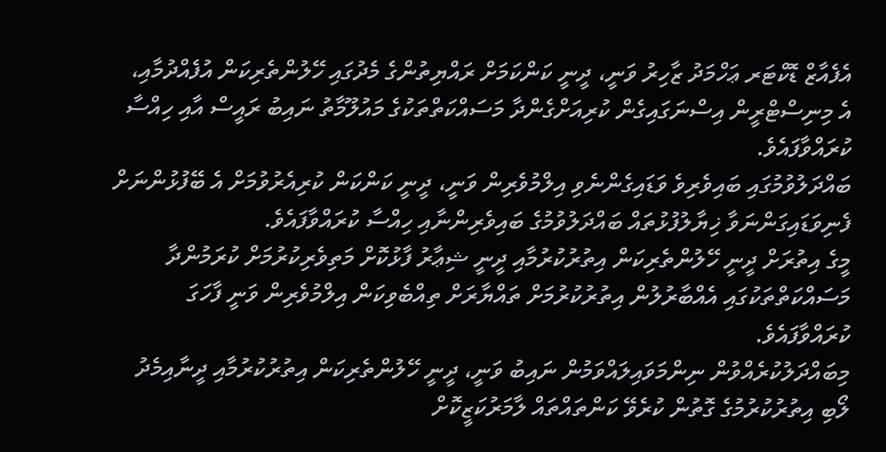އެފެއާޒް ޑޮކްޓަރ ޢަހްމަދު ޒާހިރު ވަނީ، ދީނީ ކަންކަމަށް ރައްޔިތުންގެ މެދުގައި ހޭލުންތެރިކަން އުފެއްދުމާއި، އެ މިނިސްޓްރީން އިސްނަގައިގެން ކުރިއަށްގެންދާ މަސައްކަތްތަކުގެ މައުލޫމާތު ނައިބު ރައީސް އާއި ހިއްސާ ކުރައްވާފައެވެ.
ބައްދަލުވުމުގައި ބައިވެރިވެ ވަޑައިގެންނެވި އިލްމުވެރިން ވަނީ، ދީނީ ކަންކަން ކުރިއެރުވުމަށް އެ ބޭފުޅުންނަށް ފެނިވަޑައިގަންނަވާ ޚިޔާލުފުޅުތައް ބައްދަލުވުމުގެ ބައިވެރިންނާއި ހިއްސާ ކުރައްވާފައެވެ.
މީގެ އިތުރަށް ދީނީ ހޭލުންތެރިކަން އިތުރުކުރުމާއި ދީނީ ޝިޢާރު ފާޅުކޮށް މަތިވެރިކުރުމަށް ކުރަމުންދާ މަސައްކަތްތަކުގައި އެއްބާރުލުން އިތުރުކުރުމަށް ތައްޔާރަށް ތިއްބެވިކަން އިލްމުވެރިން ވަނީ ފާހަގަ ކުރައްވާފައެވެ.
މިބައްދަލުކުރެއްވުން ނިންމަވައިލައްވަމުން ނައިބު ވަނީ، ދީނީ ހޭލުންތެރިކަން އިތުރުކުރުމާއި ދީނާއިމެދު ލޯބި އިތުރުކުރުމުގެ ގޮތުން ކުރެވޭ ކަންތައްތައް ލާމަރުކަޒީކޮށް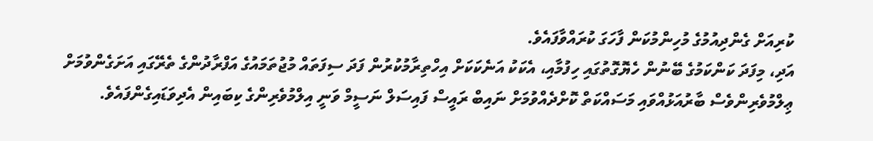ކުރިއަށް ގެންދިއުމުގެ މުހިންމުކަން ފާހަގަ ކުރައްވާފައެވެ.
އަދި، މިފަދަ ކަންކަމުގެ ބޭނުން ހެޔޮގޮތުގައި ހިފުމާއި، އެކަކު އަނެކަކަށް އިހްތިރާމުކުރުން ފަދަ ސިފަތައް މުޖުތަމައުގެ އަފްރާދުންގެ ތެރޭގައި އަށަގެންވުމަށް ޢިލްމުވެރިންވެސް ބާރުއަޅުއްވައި މަސައްކަތް ކޮށްދެއްވުމަށް ނައިބް ރައީސް ފައިސަލް ނަސީމް ވަނީ އިލްމުވެރިންގެ ކިބައިން އެދިވަޑައިގެންފައެވެ.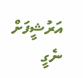އަރުޝީފަށް ނެގީ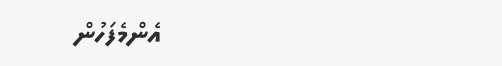އެންމެފަހުން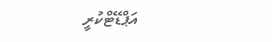އަޕްޑޭޓްކުރީ